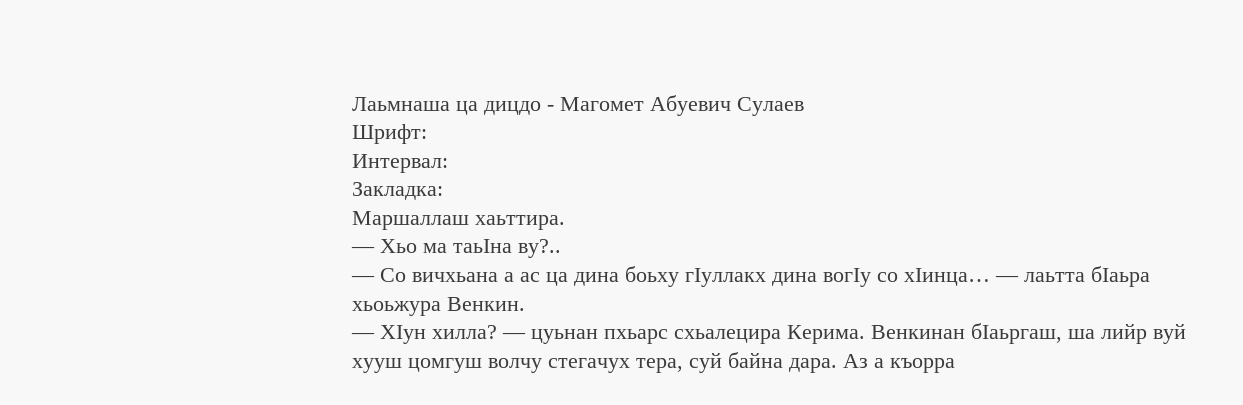Лаьмнаша ца дицдо - Магомет Абуевич Сулаев
Шрифт:
Интервал:
Закладка:
Маршаллаш хаьттира.
— Хьо ма таьIна ву?..
— Со вичхьана а ас ца дина боьху гIуллакх дина вогIу со хIинца… — лаьтта бIаьра хьоьжура Венкин.
— ХIун хилла? — цуьнан пхьарс схьалецира Керима. Венкинан бIаьргаш, ша лийр вуй хууш цомгуш волчу стегачух тера, суй байна дара. Аз а къорра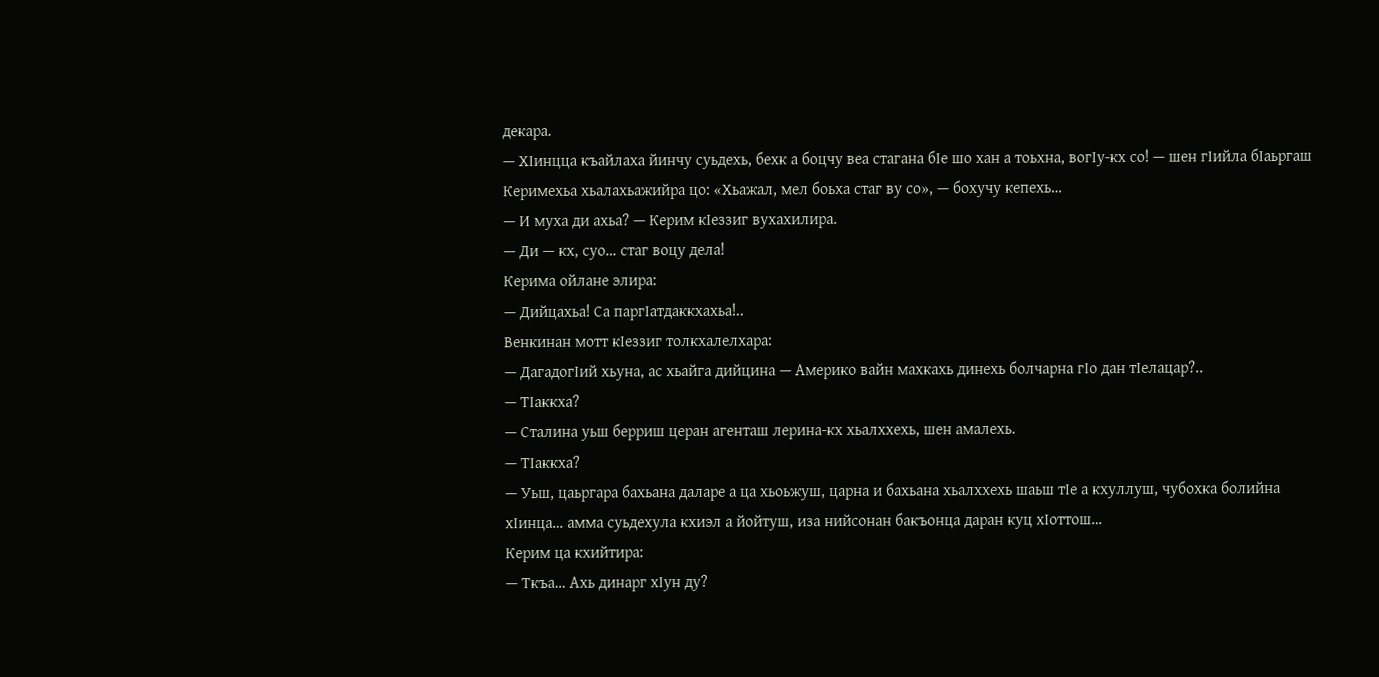декара.
— ХIинцца къайлаха йинчу суьдехь, бехк а боцчу веа стагана бIе шо хан а тоьхна, вогIу-кх со! — шен гIийла бIаьргаш Керимехьа хьалахьажийра цо: «Хьажал, мел боьха стаг ву со», — бохучу кепехь…
— И муха ди ахьа? — Керим кIеззиг вухахилира.
— Ди — кх, суо… стаг воцу дела!
Керима ойлане элира:
— Дийцахьа! Са паргIатдаккхахьа!..
Венкинан мотт кIеззиг толкхалелхара:
— ДагадогIий хьуна, ас хьайга дийцина — Америко вайн махкахь динехь болчарна гIo дан тIелацар?..
— ТIаккха?
— Сталина уьш берриш церан агенташ лерина-кх хьалххехь, шен амалехь.
— ТIаккха?
— Уьш, цаьргара бахьана даларе а ца хьоьжуш, царна и бахьана хьалххехь шаьш тIе а кхуллуш, чубохка болийна хIинца… амма суьдехула кхиэл а йойтуш, иза нийсонан бакъонца даран куц хIоттош…
Керим ца кхийтира:
— Ткъа… Ахь динарг хIун ду?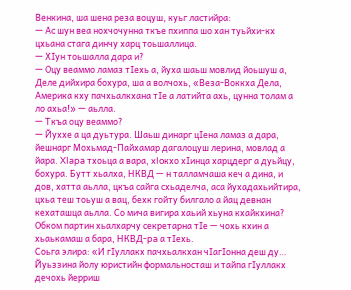Венкина, ша шена реза воцуш, куьг ластийра:
— Ас шун веа нохчочунна ткъе пхиппа шо хан туьйхи-кх цхьана стага динчу харц тоьшаллица.
— ХIун тоьшалла дара и?
— Оцу веаммо ламаз тIехь а, йуха шаьш мовлид йоьшуш а, Деле дийхира бохура, ша а волчохь, «Веза-Воккха Дела, Америка кху пачхьалкхана тIе а латийта ахь, цунна толам а ло ахьа!» — аьлла.
— Ткъа оцу веаммо?
— Йуххе а ца дуьтура. Шаьш динарг цIена ламаз а дара, йешнарг Мохьмад-Пайхамар дагалоцуш лерина, мовлад а йара. XIapa тхоьца а вара, xIoкxo хIинца харцдерг а дуьйцу, бохура. Бутт хьалха, НКВД — н талламчаша кеч а дина, и дов, хатта аьлла, цкъа сайга схьаделча, аса йухадахьийтира, цхьа теш тоьуш а вац, бехк гойту билгало а йац девнан кехаташца аьлла. Со мича вигира хаьий хьуна кхайкхина? Обком партин хьалхарчу секретарна тIе — чохь кхин а хьаькамаш а бара, НКВД-pa а тIехь.
Соьга элира: «И гIуллакх пачхьалкхан чIагIонна деш ду… Йуьззина йолу юристийн формальносташ и тайпа гIуллакх дечохь йерриш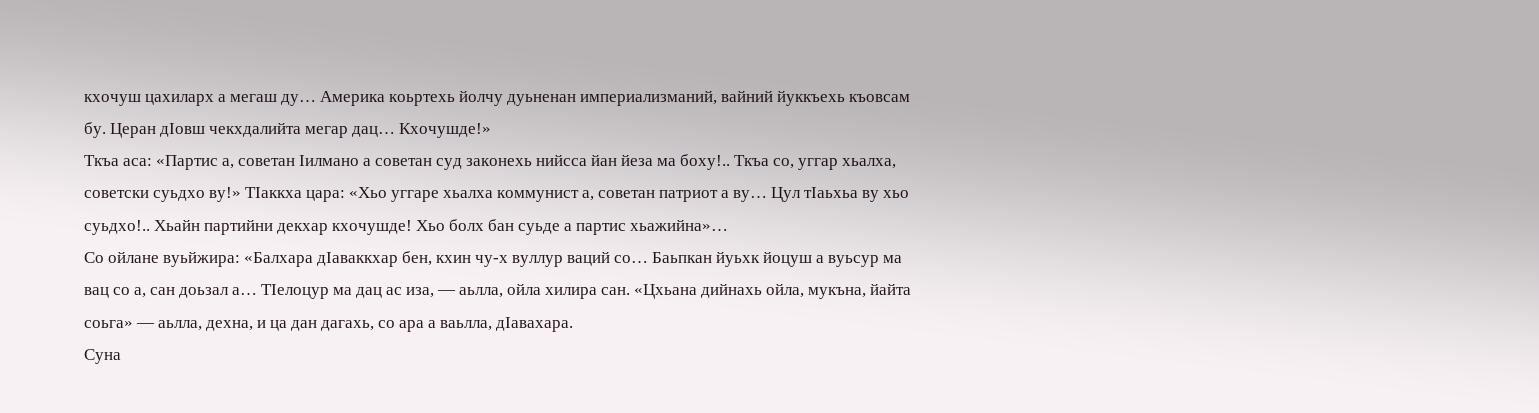кхочуш цахиларх а мегаш ду… Америка коьртехь йолчу дуьненан империализманий, вайний йуккъехь къовсам бу. Церан дIовш чекхдалийта мегар дац… Кхочушде!»
Ткъа аса: «Партис а, советан Iилмано а советан суд законехь нийсса йан йеза ма боху!.. Ткъа со, уггар хьалха, советски суьдхо ву!» ТIаккха цара: «Хьо уггаре хьалха коммунист а, советан патриот а ву… Цул тIаьхьа ву хьо суьдхо!.. Хьайн партийни декхар кхочушде! Хьо болх бан суьде а партис хьажийна»…
Со ойлане вуьйжира: «Балхара дIаваккхар бен, кхин чу-х вуллур ваций со… Баьпкан йуьхк йоцуш а вуьсур ма вац со а, сан доьзал а… ТIелоцур ма дац ас иза, — аьлла, ойла хилира сан. «Цхьана дийнахь ойла, мукъна, йайта соьга» — аьлла, дехна, и ца дан дагахь, со ара а ваьлла, дIавахара.
Суна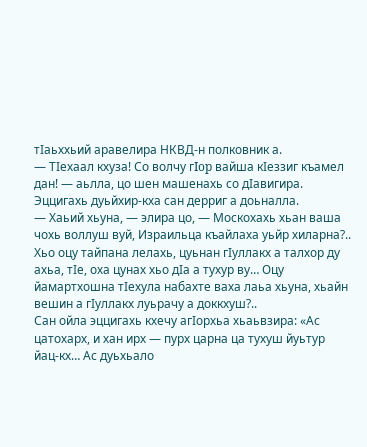тIаьххьий аравелира НКВД-н полковник а.
— ТIехаал кхуза! Со волчу гIop вайша кIеззиг къамел дан! — аьлла, цо шен машенахь со дIавигира. Эццигахь дуьйхир-кха сан дерриг а доьналла.
— Хаьий хьуна, — элира цо, — Москохахь хьан ваша чохь воллуш вуй, Израильца къайлаха уьйр хиларна?.. Хьо оцу тайпана лелахь, цуьнан гIуллакх а талхор ду ахьа, тIе, оха цунах хьо дIа а тухур ву… Оцу йамартхошна тIехула набахте ваха лаьа хьуна, хьайн вешин а гIуллакх луьрачу а доккхуш?..
Сан ойла эццигахь кхечу агIорхьа хьаьвзира: «Ас цатохарх, и хан ирх — пурх царна ца тухуш йуьтур йац-кх… Ас дуьхьало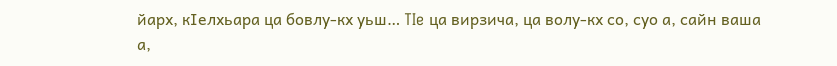йарх, кIелхьара ца бовлу-кх уьш… TIe ца вирзича, ца волу-кх со, суо а, сайн ваша а,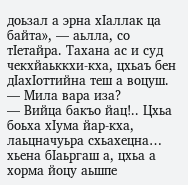доьзал а эрна хIаллак ца байта», — аьлла, со тIетайра. Тахана ас и суд чекхйаьккхи-кха, цхьаъ бен дIахIоттийна теш а воцуш.
— Мила вара иза?
— Вийца бакъо йац!.. Цхьа боьха хIума йар-кха, лаьцначуьра схьахецна… хьена бIаьргаш а, цхьа а хорма йоцу аьшпе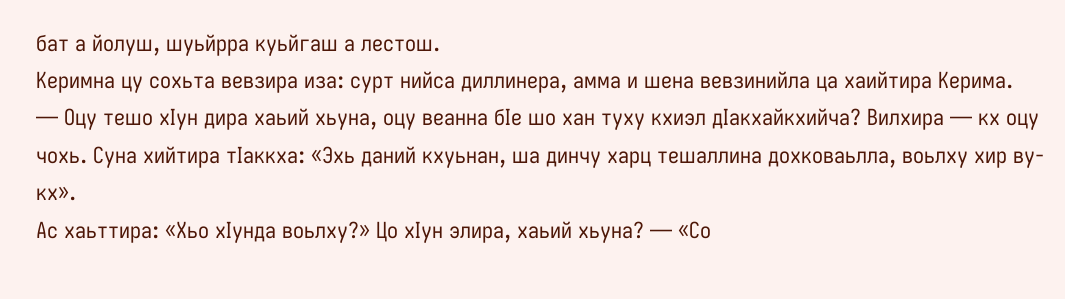бат а йолуш, шуьйрра куьйгаш а лестош.
Керимна цу сохьта вевзира иза: сурт нийса диллинера, амма и шена вевзинийла ца хаийтира Керима.
— Оцу тешо хIун дира хаьий хьуна, оцу веанна бIе шо хан туху кхиэл дIакхайкхийча? Вилхира — кх оцу чохь. Суна хийтира тIаккха: «Эхь даний кхуьнан, ша динчу харц тешаллина дохковаьлла, воьлху хир ву-кх».
Ас хаьттира: «Хьо хIунда воьлху?» Цо хIун элира, хаьий хьуна? — «Со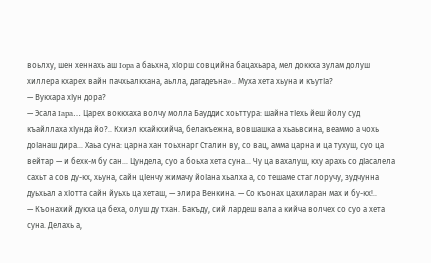воьлху, шен хеннахь аш Iopa а баьхна, хIорш совцийна бацахьара, мел доккха зулам долуш хиллера кхарех вайн пачхьалкхана, аьлла, дагадеъна».. Муха хета хьуна и къутIа?
— Вукхара хIун дора?
— Эсала Iapa… Царех воккхаха волчу молла Бауддис хоьттура: шайна тIехь йеш йолу суд къайллаха хIунда йо?.. Кхиэл кхайкхийча, белакъежна, вовшашка а хьаьвсина, веаммо а чохь доIанаш дира… Хаьа суна: царна хан тоьхнарг Сталин ву, со вац, амма царна и ца тухуш, суо ца вейтар — и бехк-м бу сан… Цундела, суо а боьха хета суна… Чу ца вахалуш, кху арахь со дIасалела сахьт а сов ду-кх, хьуна, сайн цIенчу жимачу йоIана хьалха а, со тешаме стаг лоручу, зудчунна дуьхьал а хIотта сайн йуьхь ца хеташ, — элира Венкина. — Со къонах цахиларан мах и бу-кх!..
— Къонахий дукха ца беха, олуш ду тхан. Бакъду, сий лардеш вала а кийча волчех со суо а хета суна. Делахь а,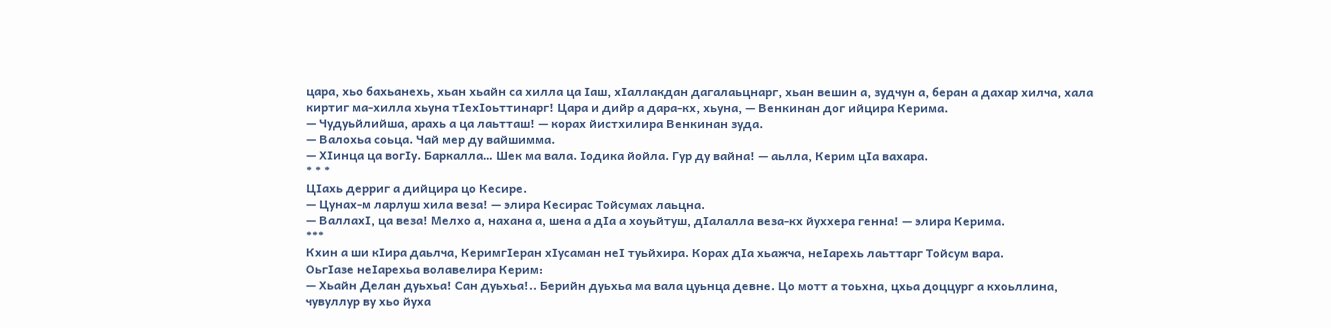цара, хьо бахьанехь, хьан хьайн са хилла ца Iаш, хIаллакдан дагалаьцнарг, хьан вешин а, зудчун а, беран а дахар хилча, хала киртиг ма-хилла хьуна тIехIоьттинарг! Цара и дийр а дара-кх, хьуна, — Венкинан дог ийцира Керима.
— Чудуьйлийша, арахь а ца лаьтташ! — корах йистхилира Венкинан зуда.
— Валохьа соьца. Чай мер ду вайшимма.
— ХIинца ца вогIу. Баркалла… Шек ма вала. Iодика йойла. Гур ду вайна! — аьлла, Керим цIа вахара.
* * *
ЦIахь дерриг а дийцира цо Кесире.
— Цунах-м ларлуш хила веза! — элира Кесирас Тойсумах лаьцна.
— ВаллахI, ца веза! Мелхо а, нахана а, шена а дIа а хоуьйтуш, дIалалла веза-кх йуххера генна! — элира Керима.
***
Кхин а ши кIира даьлча, КеримгIеран хIусаман неI туьйхира. Корах дIа хьажча, неIарехь лаьттарг Тойсум вара.
ОьгIазе неIарехьа волавелира Керим:
— Хьайн Делан дуьхьа! Сан дуьхьа!.. Берийн дуьхьа ма вала цуьнца девне. Цо мотт а тоьхна, цхьа доццург а кхоьллина, чувуллур ву хьо йуха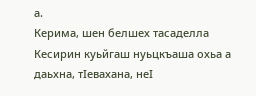а.
Керима, шен белшех тасаделла Кесирин куьйгаш нуьцкъаша охьа а даьхна, тIевахана, неI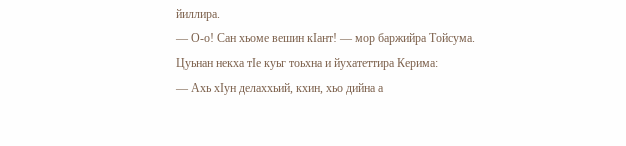йиллира.
— О-о! Сан хьоме вешин кIант! — мор баржийра Тойсума.
Цуьнан некха тIе куьг тоьхна и йухатеттира Керима:
— Ахь хIун делаххьий, кхин, хьо дийна а